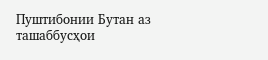Пуштибонии Бутан аз ташаббусҳои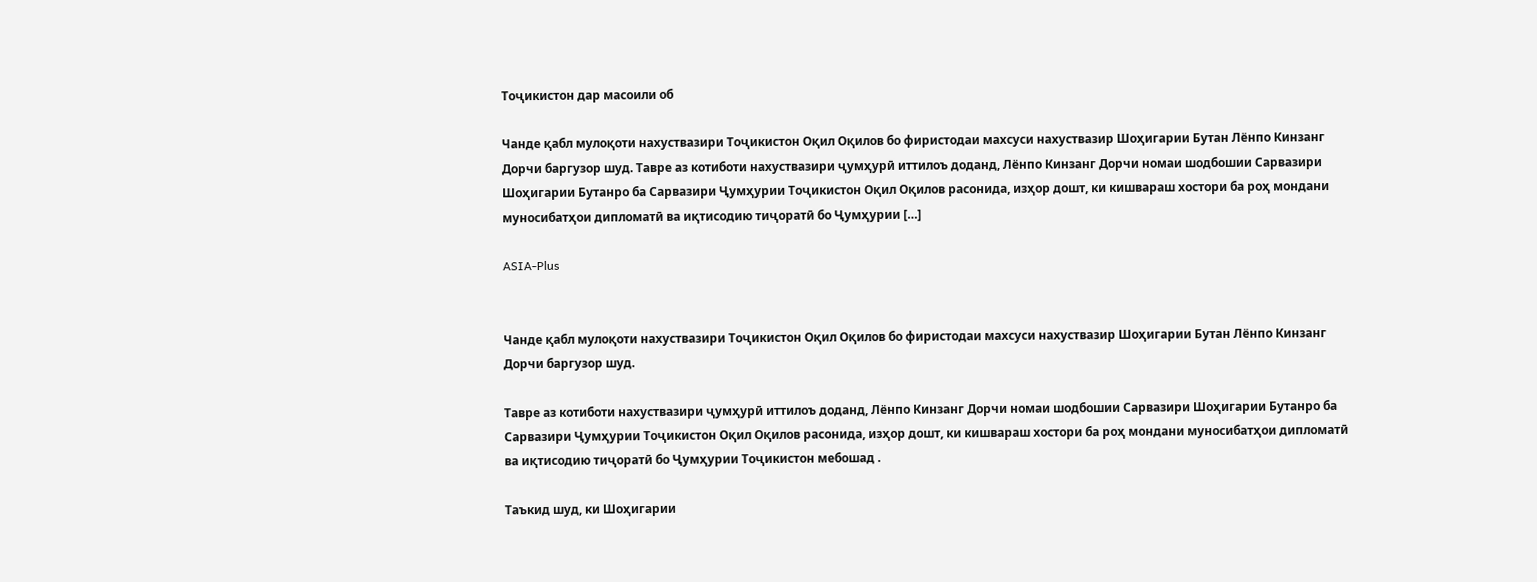Тоҷикистон дар масоили об

Чанде қабл мулоқоти нахуствазири Тоҷикистон Оқил Оқилов бо фиристодаи махсуси нахуствазир Шоҳигарии Бутан Лёнпо Кинзанг Дорчи баргузор шуд. Тавре аз котиботи нахуствазири ҷумҳурӣ иттилоъ доданд, Лёнпо Кинзанг Дорчи номаи шодбошии Сарвазири Шоҳигарии Бутанро ба Сарвазири Ҷумҳурии Тоҷикистон Оқил Оқилов расонида, изҳор дошт, ки кишвараш хостори ба роҳ мондани муносибатҳои дипломатӣ ва иқтисодию тиҷоратӣ бо Ҷумҳурии […]

ASIA-Plus


Чанде қабл мулоқоти нахуствазири Тоҷикистон Оқил Оқилов бо фиристодаи махсуси нахуствазир Шоҳигарии Бутан Лёнпо Кинзанг Дорчи баргузор шуд.

Тавре аз котиботи нахуствазири ҷумҳурӣ иттилоъ доданд, Лёнпо Кинзанг Дорчи номаи шодбошии Сарвазири Шоҳигарии Бутанро ба Сарвазири Ҷумҳурии Тоҷикистон Оқил Оқилов расонида, изҳор дошт, ки кишвараш хостори ба роҳ мондани муносибатҳои дипломатӣ ва иқтисодию тиҷоратӣ бо Ҷумҳурии Тоҷикистон мебошад .

Таъкид шуд, ки Шоҳигарии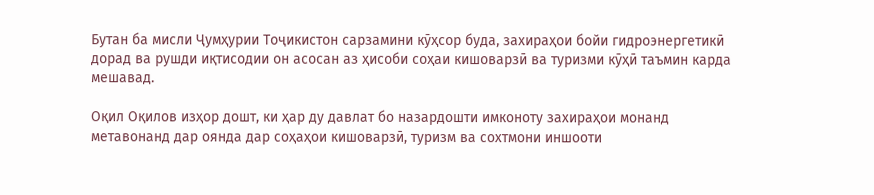Бутан ба мисли Ҷумҳурии Тоҷикистон сарзамини кӯҳсор буда, захираҳои бойи гидроэнергетикӣ дорад ва рушди иқтисодии он асосан аз ҳисоби соҳаи кишоварзӣ ва туризми кӯҳӣ таъмин карда мешавад.

Оқил Оқилов изҳор дошт, ки ҳар ду давлат бо назардошти имконоту захираҳои монанд метавонанд дар оянда дар соҳаҳои кишоварзӣ, туризм ва сохтмони иншооти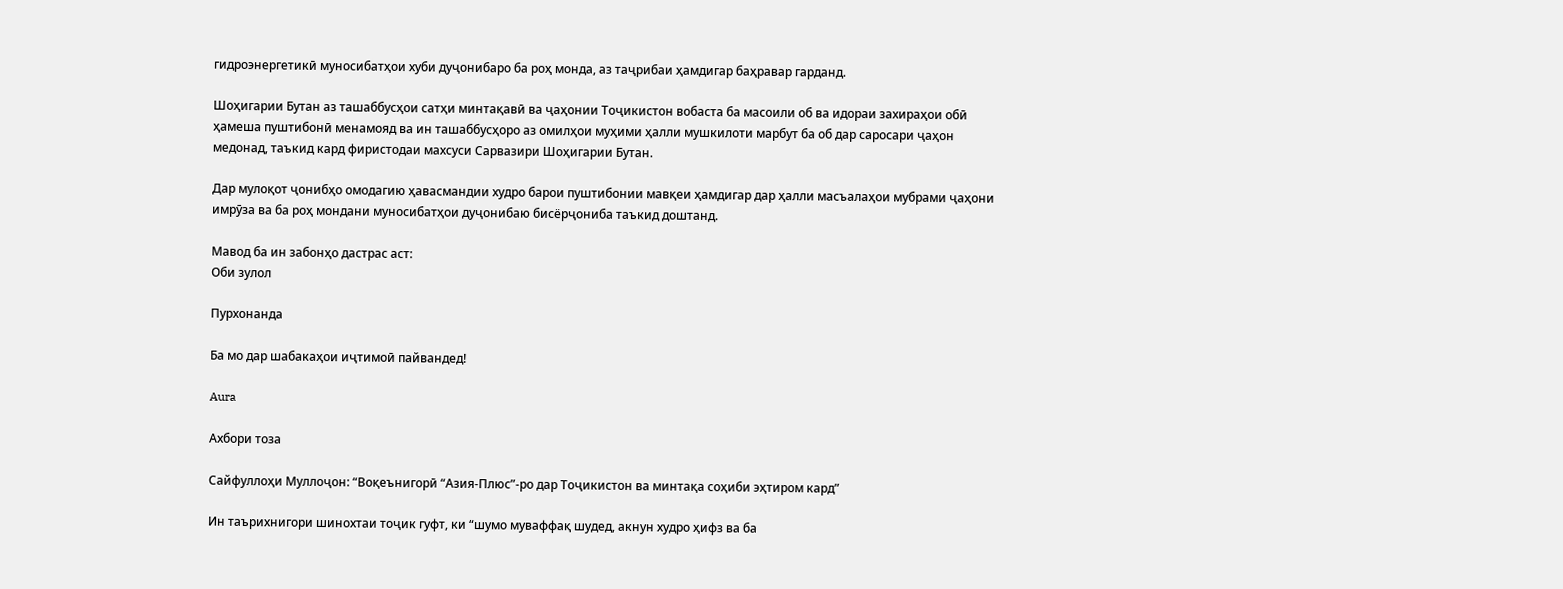гидроэнергетикӣ муносибатҳои хуби дуҷонибаро ба роҳ монда, аз таҷрибаи ҳамдигар баҳравар гарданд.

Шоҳигарии Бутан аз ташаббусҳои сатҳи минтақавӣ ва ҷаҳонии Тоҷикистон вобаста ба масоили об ва идораи захираҳои обӣ ҳамеша пуштибонӣ менамояд ва ин ташаббусҳоро аз омилҳои муҳими ҳалли мушкилоти марбут ба об дар саросари ҷаҳон медонад, таъкид кард фиристодаи махсуси Сарвазири Шоҳигарии Бутан.

Дар мулоқот ҷонибҳо омодагию ҳавасмандии худро барои пуштибонии мавқеи ҳамдигар дар ҳалли масъалаҳои мубрами ҷаҳони имрӯза ва ба роҳ мондани муносибатҳои дуҷонибаю бисёрҷониба таъкид доштанд.

Мавод ба ин забонҳо дастрас аст:
Оби зулол

Пурхонанда

Ба мо дар шабакаҳои иҷтимоӣ пайвандед!

Aura

Ахбори тоза

Сайфуллоҳи Муллоҷон: “Воқеънигорӣ “Азия-Плюс”-ро дар Тоҷикистон ва минтақа соҳиби эҳтиром кард”

Ин таърихнигори шинохтаи тоҷик гуфт, ки “шумо муваффақ шудед, акнун худро ҳифз ва ба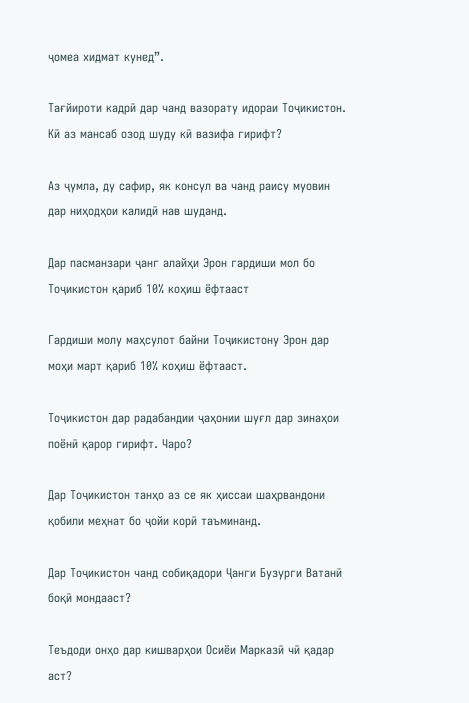ҷомеа хидмат кунед”.

Тағйироти кадрӣ дар чанд вазорату идораи Тоҷикистон. Кӣ аз мансаб озод шуду кӣ вазифа гирифт?

Аз ҷумла, ду сафир, як консул ва чанд раису муовин дар ниҳодҳои калидӣ нав шуданд.

Дар пасманзари ҷанг алайҳи Эрон гардиши мол бо Тоҷикистон қариб 10% коҳиш ёфтааст

Гардиши молу маҳсулот байни Тоҷикистону Эрон дар моҳи март қариб 10% коҳиш ёфтааст.

Тоҷикистон дар радабандии ҷаҳонии шуғл дар зинаҳои поёнӣ қарор гирифт. Чаро?

Дар Тоҷикистон танҳо аз се як ҳиссаи шаҳрвандони қобили меҳнат бо ҷойи корӣ таъминанд.

Дар Тоҷикистон чанд собиқадори Ҷанги Бузурги Ватанӣ боқӣ мондааст?

Теъдоди онҳо дар кишварҳои Осиёи Марказӣ чӣ қадар аст?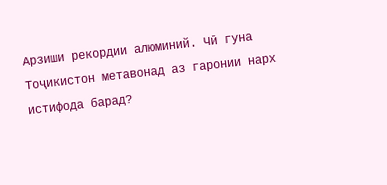Арзиши рекордии алюминий. Чӣ гуна Тоҷикистон метавонад аз гаронии нарх истифода барад?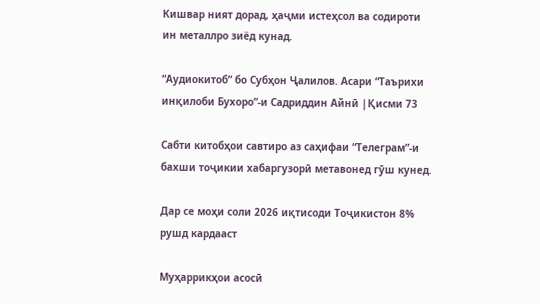Кишвар ният дорад, ҳаҷми истеҳсол ва содироти ин металлро зиёд кунад.

“Аудиокитоб” бо Субҳон Ҷалилов. Асари “Таърихи инқилоби Бухоро”-и Садриддин Айнӣ |Қисми 73

Cабти китобҳои савтиро аз саҳифаи “Телеграм”-и бахши тоҷикии хабаргузорӣ метавонед гӯш кунед.

Дар се моҳи соли 2026 иқтисоди Тоҷикистон 8% рушд кардааст

Муҳаррикҳои асосӣ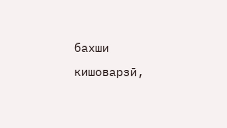бахши кишоварзӣ,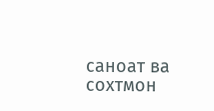саноат ва сохтмон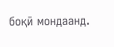боқӣ мондаанд.